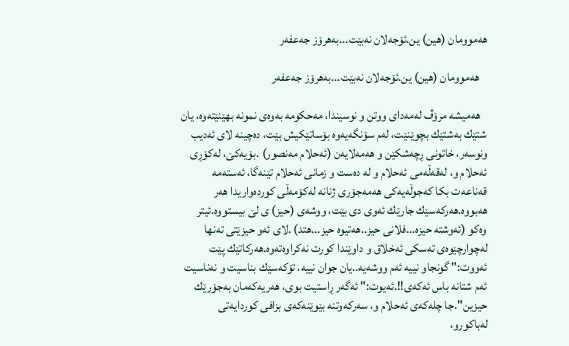هه‌موومان (هین) ین.ئۆجه‌لان نه‌بێت...به‌هرۆز جه‌عفه‌ر

   هه‌موومان (هین) ین.ئۆجه‌لان نه‌بێت...به‌هرۆز جه‌عفه‌ر

   هه‌میشه‌ مرۆڤ له‌مه‌دای ووتن و نوسیندا، مه‌حكومه‌ به‌وه‌ی نمونه‌ بهێنێته‌وه‌، یان شتێك به‌شتێك بچوێنێت، له‌م سۆنگه‌یه‌وه‌ بۆساتێكیش بێت، ده‌چینه‌ لای ئه‌دیب ونوسه‌ر، خاتونی ڕچه‌شكێن و هه‌مه‌لایه‌ن (ئه‌حلام مه‌نصور) .بۆیه‌كێ، له‌كۆڕی ئه‌حلام و، له‌قه‌ڵه‌می ئه‌حلام و له‌ ده‌ست و زمانی ئه‌حلام تێنه‌گا، ئه‌سته‌مه‌ قه‌ناعه‌ت بكا كه‌جوڵه‌یه‌كی هه‌مه‌جۆری ژنانه‌ له‌كۆمه‌ڵی كورده‌واریدا هه‌ر هه‌بووه‌.هه‌ركه‌سێك جارێك ئه‌وی دی بێت، ووشه‌ی (حیز) ی لێ بیستووه‌.ئیتر وه‌كو (ئه‌وشته‌ حیزه‌...فلانی حیز..هه‌تیوه‌ حیز...هتد) .لای ئه‌و حیزێتی ته‌نها له‌چوارچێوه‌ی ته‌سكی ئه‌خلاق و داوێندا كورت نه‌كراوه‌ته‌وه‌.هه‌ركاتێك پێت ئه‌ووت:" گونجاو نییه‌ ئه‌م ووشه‌یه‌..یان جوان نییه‌، تۆكه‌سێك بناسیت و نه‌ناسیت ئه‌م شتانه‌ باس ئه‌كه‌ی!!.ئه‌یوت:" ئه‌گه‌ر ڕاستیت بوی، هه‌ریه‌كه‌مان به‌جۆرێك حیزین".جا چله‌كه‌ی ئه‌حلام و، سه‌ركه‌وتنه‌ بێوێنه‌كه‌ی بزافی كوردایه‌تی له‌باكورو،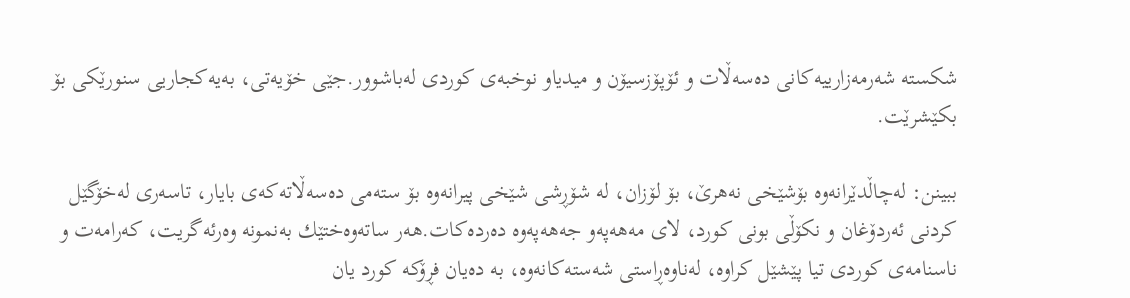شكسته‌ شه‌رمه‌زارییه‌كانی ده‌سه‌ڵات و ئۆپۆزسیۆن و میدیاو نوخبه‌ی كوردی له‌باشوور.جێی خۆیه‌تی، به‌یه‌كجاریی سنورێكی بۆ بكێشرێت.

ببینن: له‌چاڵدێرانه‌وه‌ بۆشێخی نه‌هرێ، بۆ لۆزان، له‌ شۆڕشی شێخی پیرانه‌وه‌ بۆ سته‌می ده‌سه‌ڵاته‌كه‌ی بایار، تاسه‌ری له‌خۆگێل كردنی ئه‌ردۆغان و نكۆڵی بونی كورد، لای مه‌هه‌په‌و جه‌هه‌په‌وه‌ ده‌رده‌كات.هه‌ر ساته‌وه‌ختێك به‌نمونه‌ وه‌رئه‌گریت، كه‌رامه‌ت و ناسنامه‌ی كوردی تیا پێشێل كراوه‌، له‌ناوه‌ڕاستی شه‌سته‌كانه‌وه‌، به‌ ده‌یان فڕۆكه‌ كورد یان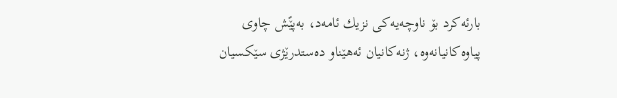بارئه‌كرد بۆ ناوچه‌یه‌كی نزیك ئامه‌د، به‌پێًش چاوی پیاوه‌كانیانه‌وه‌، ژنه‌كانیان ئه‌هێناو ده‌ستدرێژی سێكسیان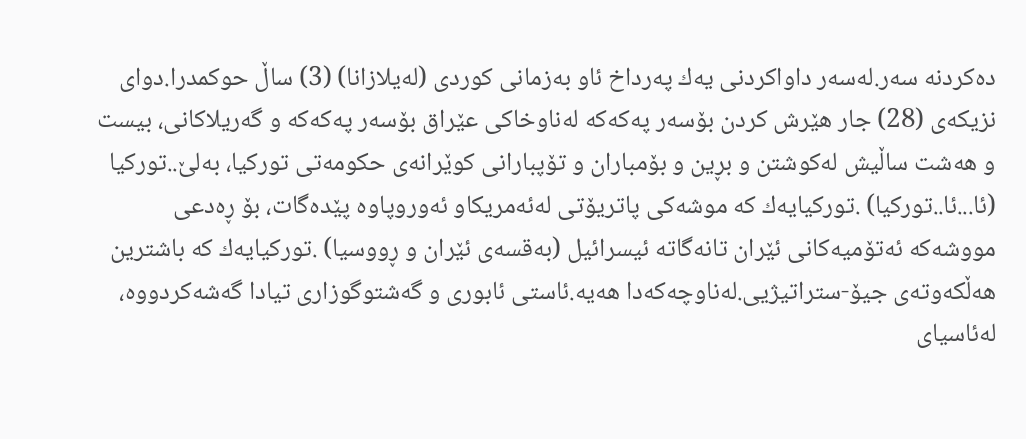ده‌كردنه‌ سه‌ر.له‌سه‌ر داواكردنی یه‌ك په‌رداخ ئاو به‌زمانی كوردی (له‌یلازانا) (3) ساڵ حوكمدرا.دوای نزیكه‌ی (28) جار هێرش كردن بۆسه‌ر په‌كه‌كه‌ له‌ناوخاكی عێراق بۆسه‌ر په‌كه‌كه‌ و گه‌ریلاكانی، بیست و هه‌شت ساڵیش له‌كوشتن و بڕین و بۆمباران و تۆپبارانی كوێرانه‌ی حكومه‌تی توركیا، به‌لێ..توركیا (ئا...ئا..توركیا) .توركیایه‌ك كه‌ موشه‌كی پاتریۆتی له‌ئه‌مریكاو ئه‌وروپاوه‌ پێده‌گات، بۆ ڕه‌دعی مووشه‌كه‌ ئه‌تۆمیه‌كانی ئێران تانه‌گاته‌ ئیسرائیل (به‌قسه‌ی ئێران و ڕووسیا) .توركیایه‌ك كه‌ باشترین هه‌ڵكه‌وته‌ی جیۆ-ستراتیژیی.له‌ناوچه‌كه‌دا هه‌یه‌.ئاستی ئابوری و گه‌شتوگوزاری تیادا گه‌شه‌كردووه‌، له‌ئاسیای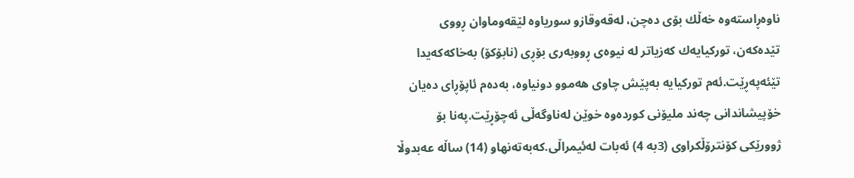ناوه‌ڕاسته‌وه‌ خه‌ڵك بۆی ده‌چن، له‌قه‌وقازو سوریاوه‌ لێقه‌وماوان ڕووی تێده‌كه‌ن، توركیایه‌ك كه‌زیاتر له‌ نیوه‌ی ڕووبه‌ری بۆڕی (نابۆكۆ) به‌خاكه‌كه‌یدا تێئه‌په‌ڕێت.ئه‌م توركیایه‌ به‌پێش چاوی هه‌موو دونیاوه‌، به‌ده‌م ئاپۆڕای ده‌یان خۆپیشاندانی چه‌ند ملیۆنی كورده‌وه‌ خوێن له‌ناوگه‌ڵی ئه‌چۆڕێت.په‌نا بۆ ژوورێكی كۆنترۆڵكراوی (3به‌ 4) ئه‌بات له‌ئیمراڵی.كه‌به‌ته‌نهاو (14) ساڵه‌ عه‌بدوڵا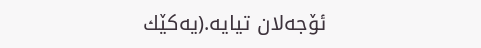ئۆجه‌لان تیایه‌.(یه‌كێك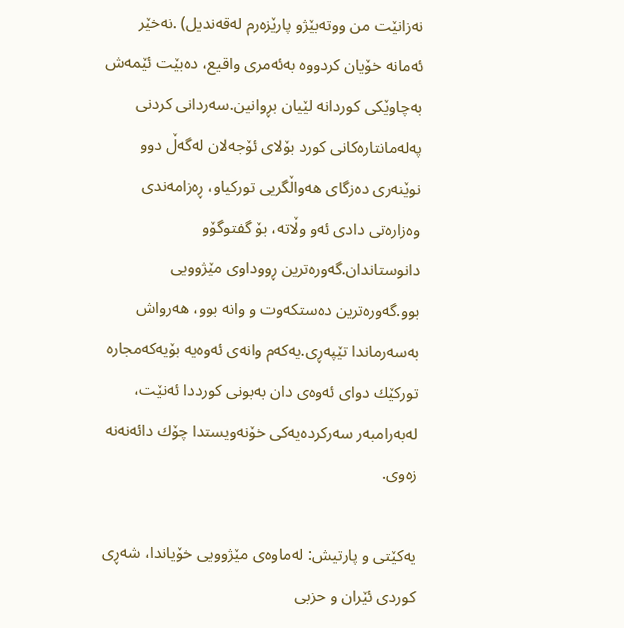نه‌زانێت من ووته‌بێژو پارێزه‌رم له‌قه‌ندیل) .نه‌خێر ئه‌مانه‌ خۆیان كردووه‌ به‌ئه‌مری واقیع، ده‌بێت ئێمه‌ش به‌چاوێكی كوردانه‌ لێیان بڕوانین.سه‌ردانی كردنی په‌له‌مانتاره‌كانی كورد بۆلای ئۆجه‌لان له‌گه‌ڵ دوو نوێنه‌ری ده‌زگای هه‌واڵگریی توركیاو، ڕه‌زامه‌ندی وه‌زاره‌تی دادی ئه‌و وڵاته‌، بۆ گفتوگۆو دانوستاندان.گه‌وره‌ترین ڕووداوی مێژوویی بوو.گه‌وره‌ترین ده‌ستكه‌وت و وانه‌ بوو، هه‌رواش به‌سه‌رماندا تێپه‌ڕی.یه‌كه‌م وانه‌ی ئه‌وه‌یه‌ بۆیه‌كه‌مجاره‌ توركێك دوای ئه‌وه‌ی دان به‌بونی كورددا ئه‌نێت، له‌به‌رامبه‌ر سه‌ركرده‌یه‌كی خۆنه‌ویستدا چۆك دائه‌نه‌نه‌ زه‌وی.

یه‌كێتی و پارتیش: له‌ماوه‌ی مێژوویی خۆیاندا، شه‌ڕی كوردی ئێران و حزبی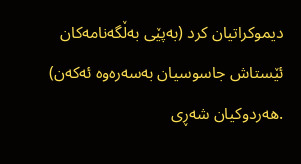دیموكراتیان كرد (به‌پێی به‌ڵگه‌نامه‌كان ئێستاش جاسوسیان به‌سه‌ره‌وه‌ ئه‌كه‌ن) .هه‌ردوكیان شه‌ڕی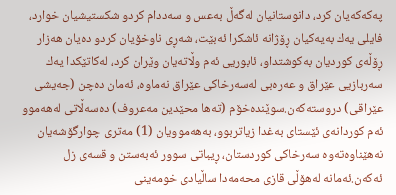په‌كه‌كه‌یان كرد، دانوستانیان له‌گه‌ڵ به‌عس و سه‌ددام كردو شكستیشیان خوارد، فایلی یه‌ك به‌یه‌كیان ڕۆژانه‌ ئاشكرا ئه‌بێت، شه‌ڕی ناوخۆیان كردو ده‌یان هه‌زار ڕۆڵه‌ی كوردیان به‌كوشتداو، ئابوریی ئه‌م وڵاته‌یان وێران كرد، له‌كاتێكدا یه‌ك سه‌ربازیی عێراق و عه‌ره‌بی له‌سه‌رخاكی عێراق نه‌ماوه‌، ئه‌مان ده‌چن (جه‌یشی عێراقی) دروسته‌كه‌ن.سوێنده‌خۆم (ته‌ها محێدین مه‌عروف) ده‌سه‌ڵاتی له‌هه‌موو ئه‌م كوردانه‌ی ئێستای به‌غدا زیاتربوو، به‌هه‌موویان (1) مه‌تری چوارگۆشه‌یان نه‌هێناوه‌ته‌وه‌ سه‌رخاكی كوردستان، ڕیباتی سوور ئه‌به‌ستن و قسه‌ی زل ئه‌كه‌ن.ئه‌مانه‌ له‌هۆڵی قازی محه‌مه‌دا ساڵیادی خومه‌ینی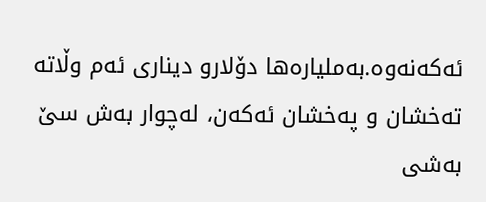ئه‌كه‌نه‌وه‌.به‌ملیاره‌ها دۆلارو دیناری ئه‌م وڵاته‌ ته‌خشان و په‌خشان ئه‌كه‌ن، له‌چوار به‌ش سێ به‌شی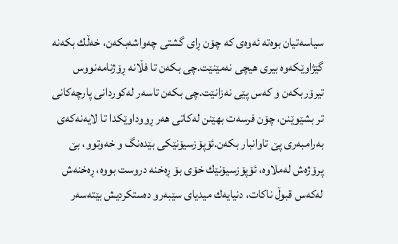سیاسه‌تیان بوه‌ته‌ ئه‌وه‌ی كه‌ چۆن ڕای گشتی چه‌واشه‌بكه‌ن، خه‌ڵك بكه‌نه‌ گێژاوێكه‌وه‌ بیری هیچی نه‌مێنێت.چی بكه‌ن تا فڵانه‌ ڕۆژنامه‌نووس تیرۆربكه‌ن و كه‌س پێی نه‌زانێت.چی بكه‌ن تاسه‌ر له‌كوردانی پارچه‌كانی تر بشێوێنن، چۆن فرسه‌ت بهێنن له‌كاتی هه‌ر ڕووداوێكدا تا لایه‌نه‌كه‌ی به‌رامبه‌ری پێ تاوانبار بكه‌ن.ئۆپۆزسیۆنێكی بێده‌نگ و خه‌وتوو، بێ پرۆژه‌ش له‌ملاوه‌، ئۆپۆزسیۆنێك خۆی بۆ ڕه‌خنه‌ دروست بووه‌، ڕه‌خنه‌ش له‌كه‌س قبوڵ ناكات، دنیایه‌ك میدیای سێبه‌رو ده‌ستكردیش بێته‌سه‌ر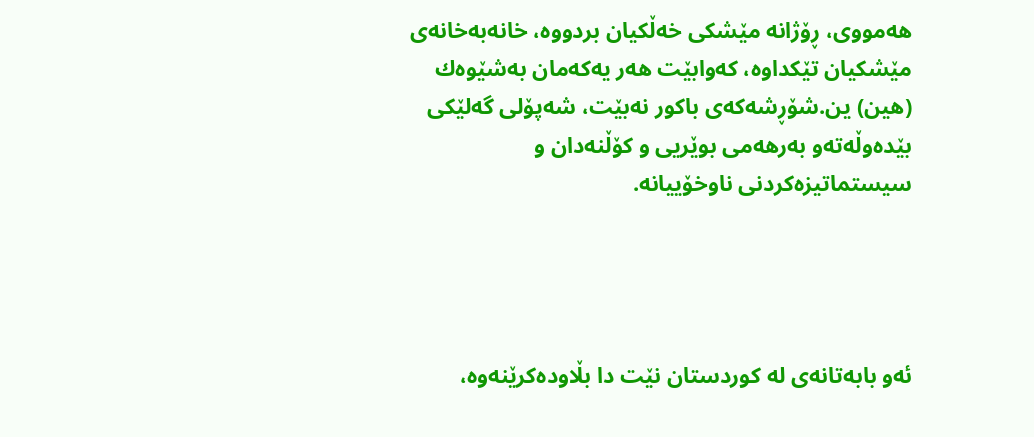هه‌مووی، ڕۆژانه‌ مێشكی خه‌ڵكیان بردووه‌، خانه‌به‌خانه‌ی مێشكیان تێكداوه‌، كه‌وابێت هه‌ر یه‌كه‌مان به‌شێوه‌ك (هین) ین.شۆڕشه‌كه‌ی باكور نه‌بێت، شه‌پۆلی گه‌لێكی بێده‌وڵه‌ته‌و به‌رهه‌می بوێریی و كۆڵنه‌دان و سیستماتیزه‌كردنی ناوخۆییانه‌.




ئه‌و بابه‌تانه‌ی له‌ کوردستان نێت دا بڵاوده‌کرێنه‌وه‌،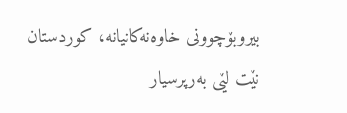بیروبۆچوونی خاوه‌نه‌کانیانه‌، کوردستان نێت لێی به‌رپرسیار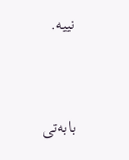نییه‌.



بابەتی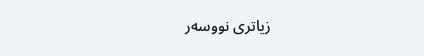زیاتری نووسەر